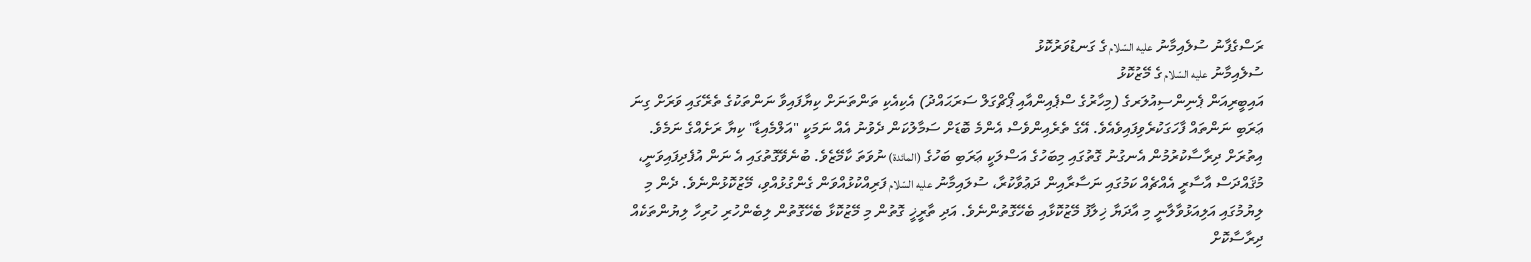ރަސްގެފާނު ސުލެއިމާނު عليه السّلام ގެ ގަނޑުވަރުކޮޅު
ސުލެއިމާނު عليه السّلام ގެ މޭޒުކޮޅު
އައިބީރިއަން ޕެނިންސިއުލަރގެ (މިހާރުގެ ސްޕެއިންއާއި ޕޯޗްގަލް ސަރަޙައްދު) އެކިއެކި ތަންތަނަށް ކިޔާފައިވާ ނަންތަކުގެ ތެރޭގައި ވަރަށް ގިނަ ޢަރަބި ނަންތައް ފާހަގަކުރެވިފައިވެއެވެ. އޭގެ ތެރެއިންވެސް އެންމެ ބޮޑަށް ސަމާލުކަން ދެވުނު އެއް ނަމަކީ "އަލްމެއިޑާ" ކިޔާ ރަށެއްގެ ނަމެވެ. އިތުރަށް ދިރާސާކުރުމުން އެނގުނު ގޮތުގައި މިބަހުގެ އަސްލަކީ ޢަރަބި ބަހުގެ (المائدة) ނުވަތަ ކާމޭޒެވެ. ބުނެވޭގޮތުގައި އެ ނަން އުފެދިފައިވަނީ، މުޤައްދަސް އާސާރީ އެއްޗެއް ކަމުގައި ނަސާރާއިން ދަޢުވާކުރާ، ސުލައިމާނު عليه السّلام ފަރިއްކުޅުއްވަން ގެންގުޅުއްވި، މޭޒުކޮޅުންނެވެ. ދެން މި ލިޔުމުގައި އަލިއަޅުވާލާނީ މި އާދަޔާ ޚިލާފު މޭޒުކޮޅާއި ބެހޭގޮތުންނެވެ. އަދި ތާރީޚީ ގޮތުން މި މޭޒުކޮޅާ ބެހޭގޮތުން ލިބެންހުރި ހުރިހާ ލިޔުންތަކެއް ދިރާސާކޮށް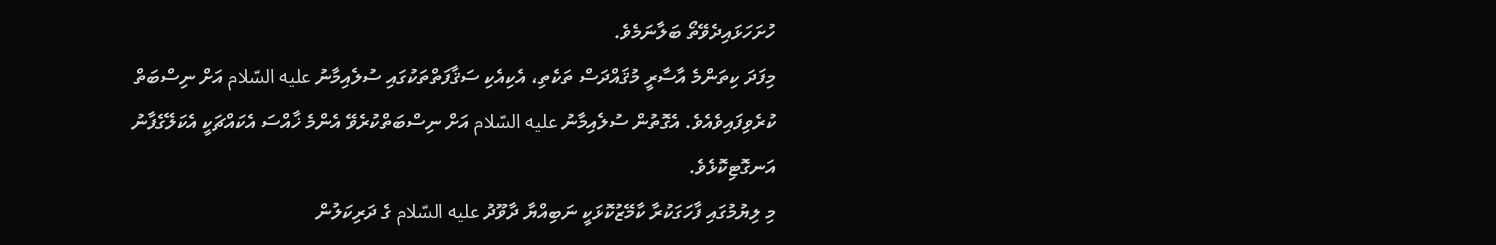ހުށަހަޅައިދެވޭތޯ ބަލާނަމެވެ.
މިފަދަ ކިތަންމެ އާސާރީ މުޤައްދަސް ތަކެތި، އެކިއެކި ސަޤާފަތްތަކުގައި ސުލެއިމާނު عليه السّلام އަށް ނިސްބަތް ކުރެވިފައިވެއެވެ. އެގޮތުން ސުލެއިމާނު عليه السّلام އަށް ނިސްބަތްކުރެވޭ އެންމެ ޚާއްސަ އެކައްޗަކީ އެކަލޭގެފާނު އަނގޮޓިކޮޅެވެ.
މި ލިޔުމުގައި ފާހަގަކުރާ ކާމޭޒުކޮޅަކީ ނަބިއްޔާ ދާވޫދު عليه السّلام ގެ ދަރިކަލުން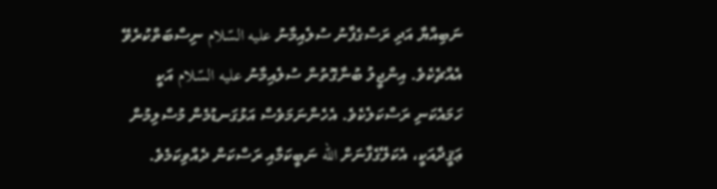ނަބިއްޔާ އަދި ރަސްގެފާނު ސުލެއިމާނު عليه السّلام ނިސްބަތްކުރެވޭ އެއްޗެކެވެ. އިންޖީލު ބުނާގޮތުން ސުލެއިމާނު عليه السّلام އަކީ ހަމައެކަނި ރަސްކަލެކެވެ. އެހެންނަމަވެސް އަޅުގަނޑުމެން މުސްލިމުން ޢަޤީދާއަކީ، އެކަލޭގެފާނަށް الله ނަބީކަމާއި ރަސްކަން ދެއްވިކަމެވެ.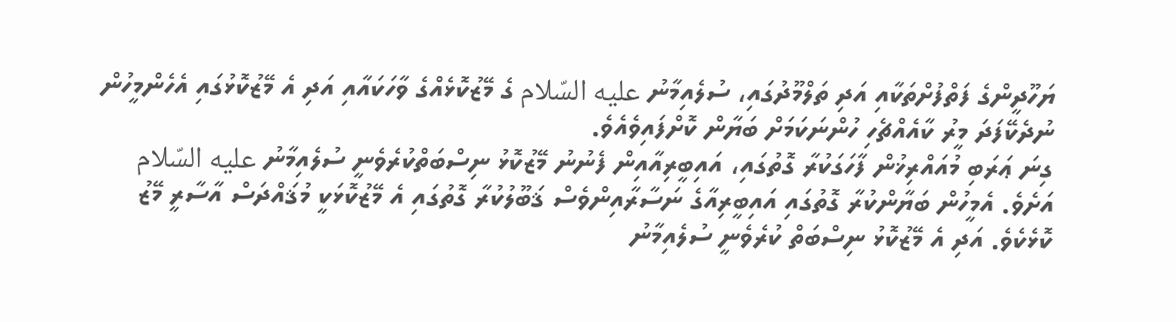ޔަހޫދީންގެ ފަތްފުށްތަކާއި އަދި ތަލްމޫދުގައި، ސުލެއިމާނު عليه السّلام ގެ މޭޒުކޮޅެއްގެ ވާހަކައާއި އަދި އެ މޭޒުކޮޅުގައި އެހެންމީހުން ނުދެކޭފަދަ މީރު ކާއެއްޗެހި ހުންނަކަމަށް ބަޔާން ކޮށްފައިވެއެވެ.
ގިނަ ޢަރަބި މުއައްރިޚުން ފާހަގަކުރާ ގޮތުގައި، އައިބީރިއާއިން ފެނުނު މޭޒުކޮޅު ނިސްބަތްކުރެވެނީ ސުލެއިމާނު عليه السّلام އަށެވެ. އެމީހުން ބަޔާންކުރާ ގޮތުގައި އައިބީރިއާގެ ނަސާރާއިންވެސް ޤަބޫލުކުރާ ގޮތުގައި އެ މޭޒުކޮޅަކީ މުޤައްދަސް އާސާރީ މޭޒު ކޮޅެކެވެ. އަދި އެ މޭޒުކޮޅު ނިސްބަތް ކުރެވެނީ ސުލެއިމާނު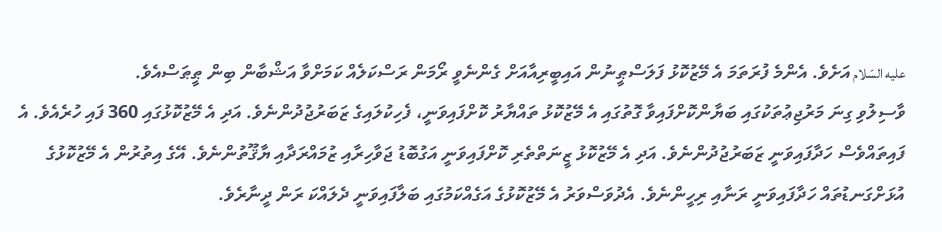عليه السّلام އަށެވެ. އެންމެ ފުރަތަމަ އެ މޭޒުކޮޅު ފަލަސްޠީނުން އައިބީރިއާއަށް ގެންނެވީ ރޯމަން ރަސްކަލެއް ކަމަށްވާ އަޝްބާން ބިން ޠީޠަސްއެވެ.
ވާސިލުވި ގިނަ މަރުޖިޢުތަކުގައި ބަޔާންކޮށްފައިވާ ގޮތުގައި އެ މޭޒުކޮޅު ތައްޔާރު ކޮށްފައިވަނީ، ފެހިކުލައިގެ ޒަބަރުޖުދުންނެވެ. އަދި އެ މޭޒުކޮޅުގައި 360 ފައި ހުރެއެވެ. އެ ފައިތައްވެސް ހަދާފައިވަނީ ޒަބަރުޖުދުންނެވެ. އަދި އެ މޭޒުކޮޅު ޒީނަތްތެރި ކޮށްފައިވަނީ އަގުބޮޑު ޖަވާހިރާއި ޒުމައްރަދާއި ޔާޤޫތުންނެވެ. އޭގެ އިތުރުން އެ މޭޒުކޮޅުގެ އުޅަށްގަނޑުތައް ހަދާފައިވަނީ ރަނާއި ރިހީންނެވެ. އެދުވަސްވަރު އެ މޭޒުކޮޅުގެ އަގެއްކަމުގައި ބަލާފައިވަނީ ދެލައްކަ ރަން ދީނާރެވެ.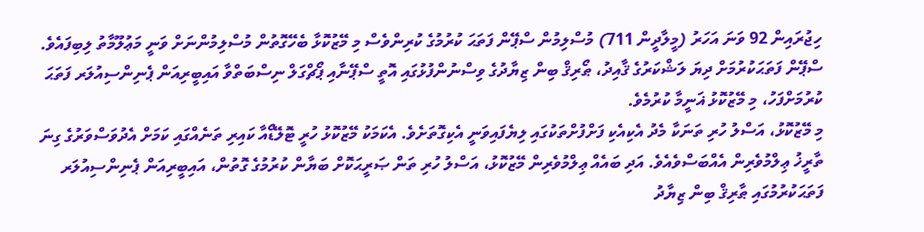ހިޖުރައިން 92 ވަނަ އަހަރު (މީލާދީން 711) މުސްލިމުން ސްޕޭން ފަތަޙަ ކުރުމުގެ ކުރިންވެސް މި މޭޒުކޮޅާ ބެހޭގޮތުން މުސްލިމުންނަށް ވަނީ މަޢުލޫމާތު ލިބިފައެވެ. ސްޕޭން ފަތަޙަކުރުމަށް ދިޔަ ލަޝްކަރުގެ ޤާއިދު، ޠޯރިޤް ބިން ޒިޔާދުގެ ވިސްނުންފުޅުގައި އޮތީ ސްޕޭނާއި ޕޯޗްގަލް ނިސްބަތްވާ އައިބީރިއަން ޕެނިންސިއުލަރ ފަތަޙަ ކުރުމަށްފަހު، މި މޭޒުކޮޅު ޣަނީމާ ކުރުމެވެ.
މި މޭޒުކޮޅު، އަސްލު ހުރި ތަނަކާ މެދު އެކިއެކި ފަށްފުށްތަކުގައި ލިޔެފައިވަނީ އެކިގޮތަށެވެ. އެކަމަކު މޭޒުކޮޅު ހުރީ ޓޮލޭޑޯއާ ކައިރި ތަނެއްގައި ކަމަށް އެދުވަސްވަރުގެ ގިނަ ތާރީޚު ޢިލްމުވެރިން އެއްބަސްވެއެވެ. އަދި ބައެއް ޢިލްމުވެރިން މޭޒުކޮޅު، އަސްލު ހުރި ތަން ޞަރީޙަކޮށް ބަޔާން ކުރުމުގެ ގޮތުން، އައިބީރިއަން ޕެނިންސިއުލަރ ފަތަޙަކުރުމުގައި ޠާރިޤް ބިން ޒިޔާދު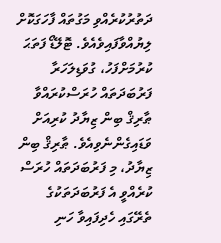ދަތުރުކުރެއްވި މަގުތައް ފާހަގަކޮށް ލިޔުއްވާފައިވެއެވެ. ޓޮލޭޑޯ ފަތަޙަ ކުރުމަށްފަހު، ގުވަޑިލަހަރާ ފަރުބަދަތައް ހުރަސްކުރައްވާ ޠާރިޤް ބިން ޒިޔާދު ކުރިއަށް ވަޑައިގެންނެވިއެވެ. ޠާރިޤް ބިން ޒިޔާދު، މި ފަރުބަދަތައް ހުރަސް ކުރެއްވީ އެ ފަރުބަދަތަކުގެ ތެރޭގައި ހެދިފައިވާ ހަނި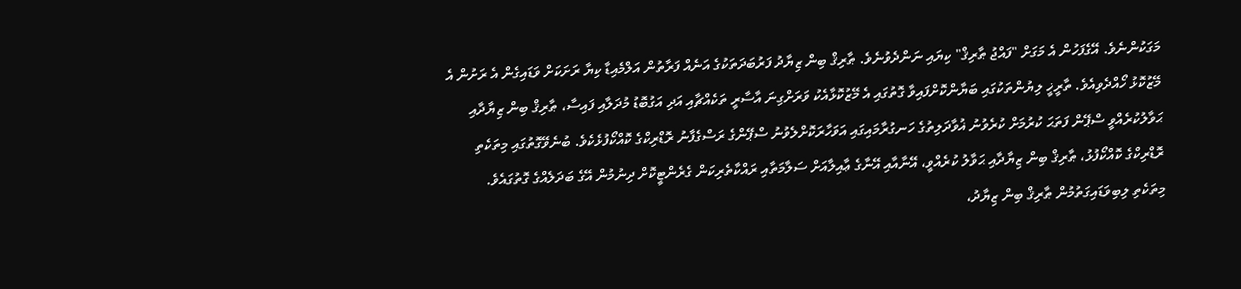މަގަކުންނެވެ. އޭގެފަހުން އެ މަގަށް "ފައްޖު ޠާރިޤް" ކިޔައި ނަންދެވުނެވެ. ޠާރިޤް ބިން ޒިޔާދު ފަރުބަދަތަކުގެ އަނެއް ފަރާތުން އަލްމެއިޑާ ކިޔާ ރަށަކަށް ވަޑައިގެން އެ ރަށުން އެ މޭޒުކޮޅު ހޯއްދެވިއެވެ. ތާރީޚީ ލިޔުންތަކުގައި ބަޔާންކޮށްފައިވާ ގޮތުގައި އެ މޭޒުކޮޅާއެކު ވަރަށްގިނަ އާސާރީ ތަކެއްޗާއި އަދި އަގުބޮޑު މުދަލާއި ފައިސާ، ޠާރިޤް ބިން ޒިޔާދާއި ޙަވާލުކުރެއްވީ ސްޕޭން ފަތަޙަ ކުރުމަށް ކުރެވުނު ޣުވާދަލިތުގެ ހަނގުރާމައިގައި އަވަހާރަކޮށްލެވުނު ސްޕޭންގެ ރަސްގެފާނު ރޮޑްރިކްގެ ކޮއްކޯފުޅެކެވެ. ބުނެވޭގޮތުގައި މިތަކެތި ރޮޑްރިކްގެ ކޮއްކޯފުޅު، ޠާރިޤް ބިން ޒިޔާދާއި ޙަވާލު ކުރެއްވީ، އޭނާއާއި އޭނާގެ ޢާއިލާއަށް ސަލާމަތާއި ރައްކާތެރިކަން ގެރެންޓީކޮށް ދިނުމުން އޭގެ ބަދަލެއްގެ ގޮތުގައެވެ.
މިތަކެތި ލިބިވަޑައިގަތުމުން ޠާރިޤް ބިން ޒިޔާދު،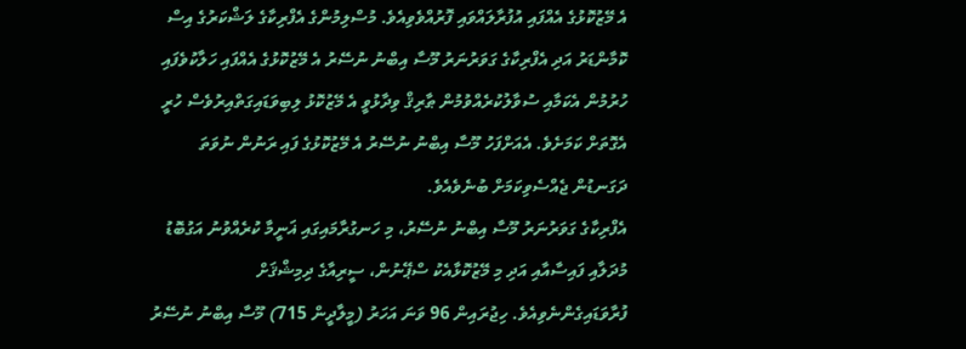އެ މޭޒުކޮޅުގެ އެއްފައި އުފުރާލައްވައި ފޮރުއްވެވިއެވެ. މުސްލިމުންގެ އެފްރިކާގެ ލަޝްކަރުގެ އިސް ކޮމާންޑަރު އަދި އެފްރިކާގެ ގަވަރުނަރު މޫސާ އިބްނު ނުސޭރު އެ މޭޒުކޮޅުގެ އެއްފައި ހަލާކުވެފައި ހުރުމުން އެކަމާއި ސުވާލުކުރެއްވުމުން ޠާރިޤް ވިދާޅުވީ އެ މޭޒުކޮޅު ލިބިވަޑައިގަތްއިރުވެސް ހުރީ އެގޮތަށް ކަމަށެވެ. އެއަށްފަހު މޫސާ އިބްނު ނުސޭރު އެ މޭޒުކޮޅުގެ ފައި ރަނުން ނުވަތަ ދަގަނޑުން ޖެއްސެވިކަމަށް ބުނެވެއެވެ.
އެފްރިކާގެ ގަވަރުނަރު މޫސާ އިބްނު ނުސޭރު، މި ހަނގުރާމައިގައި ޣަނީމާ ކުރެއްވުނު އަގުބޮޑު މުދަލާއި ފައިސާއާއި އަދި މި މޭޒުކޮޅާއެކު ސްޕޭނުން، ސީރިއާގެ ދިމިޝްޤަށް ފުރާވަޑައިގެންނެވިއެވެ. ހިޖުރައިން 96 ވަނަ އަހަރު (މީލާދީން 715) މޫސާ އިބްނު ނުސޭރު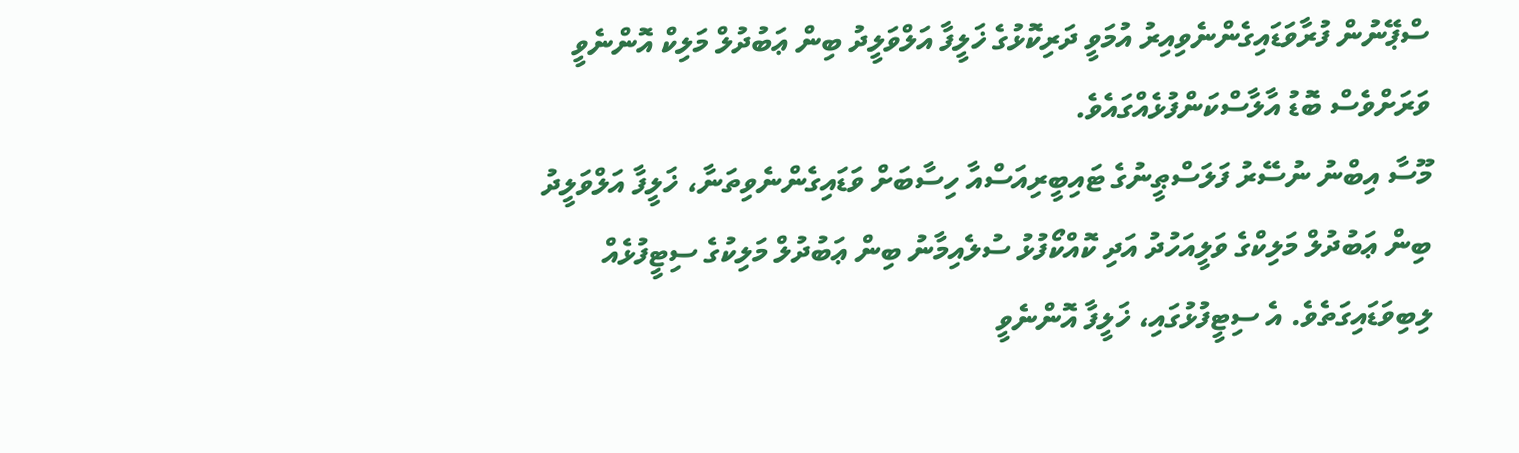ސްޕޭނުން ފުރާވަޑައިގެންނެވިއިރު އުމަވީ ދަރިކޮޅުގެ ޚަލީފާ އަލްވަލީދު ބިން ޢަބުދުލް މަލިކް އޮންނެވީ ވަރަށްވެސް ބޮޑު އާލާސްކަންފުޅެއްގައެވެ.
މޫސާ އިބްނު ނުސޭރު ފަލަސްޠީނުގެ ޓައިބީރިއަސްއާ ހިސާބަށް ވަޑައިގެންނެވިތަނާ، ޚަލީފާ އަލްވަލީދު ބިން ޢަބުދުލް މަލިކްގެ ވަލީއަހުދު އަދި ކޮއްކޯފުޅު ސުލެއިމާނު ބިން ޢަބުދުލް މަލިކުގެ ސިޓީފުޅެއް ލިބިވަޑައިގަތެވެ. އެ ސިޓީފުޅުގައި، ޚަލީފާ އޮންނެވީ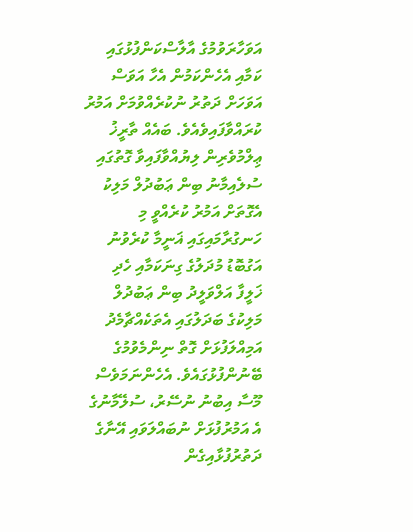އަވަހާރަވުމުގެ އާލާސްކަންފުޅުގައި ކަމާއި އެހެންކަމުން އެހާ އަވަސް އަވަހަށް ދަތުރު ނުކުރެއްވުމަށް އަމުރު ކުރައްވާފައިވެއެވެ. ބައެއް ތާރީޚު ޢިލްމުވެރިން ލިޔުއްވާފައިވާ ގޮތުގައި ސުލެއިމާނު ބިން ޢަބުދުލް މަލިކު އެގޮތަށް އަމުރު ކުރެއްވީ މި ހަނގުރާމައިގައި ޣަނީމާ ކުރެވުނު އަގުބޮޑު މުދަލުގެ ގިނަކަމާއި ހެދި ޚަލީފާ އަލްވަލީދު ބިން ޢަބުދުލް މަލިކުގެ ބަދަލުގައި އެތަކެއްޗާމެދު އަމިއްލަފުޅަށް ގޮތް ނިންމެވުމުގެ ބޭނުންފުޅުގައެވެ. އެހެންނަމަވެސް މޫސާ އިބުނު ނުސޭރު، ސުލޭމާނުގެ އެ އަމުރުފުޅަށް ނުބައްލަވައި އޭނާގެ ދަތުރުފުޅާއިގެން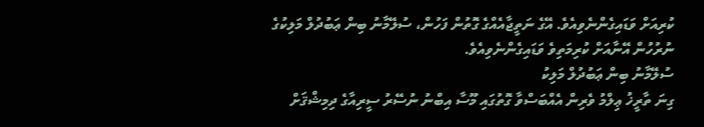ކުރިއަށް ވަޑައިގެންނެވިއެވެ. އޭގެ ނަތީޖާއެއްގެ ގޮތުން ފަހުން، ސުލޭމާނު ބިން ޢަބުދުލް މަލިކުގެ ނުރުހުން އޭނާއަށް ކުރިމަތިވެ ވަޑައިގެންނެވިއެވެ.
ސުލޭމާނު ބިން ޢަބުދުލް މަލިކު
ގިނަ ތާރީޚު ޢިލްމު ވެރިން އެއްބަސްވާ ގޮތުގައި މޫސާ އިބްނު ނުސޭރު ސީރިއާގެ ދިމިޝްޤަށް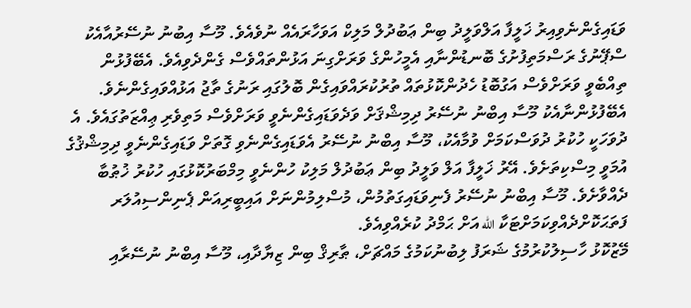ވަޑައިގެންނެވިއިރު ޚަލީފާ އަލްވަލީދު ބިން ޢަބުދުލް މަލިކް އަވަހާރައެއް ނުވެއެވެ. މޫސާ އިބުނު ނުސޭރުއާއެކު ސްޕޭނުގެ ރަސްމަތިފުށުގެ ބޮނޑުންނާއި އެމީހުންގެ ވަރަށްގިނަ އަޅުންތައްވެސް ގެންދެވިއެވެ. އެބޭފުޅުން ތިއްބެވީ ވަރަށްވެސް އަގުބޮޑު ހެދުންކޮޅުތައް ތުރުކުރައްވައިގެން ބޮލުގައި ރަނުގެ ތާޖު އަޅުއްވައިގެންނެވެ. އެބޭފުޅުންނާއެކު މޫސާ އިބްނު ނުސޭރު ދިމިޝްޤަށް ވަދެވަޑައިގެންނެވީ ވަރަށްވެސް މަތިވެރި ޢިއްޒަތުގައެވެ. އެ ދުވަހަކީ ހުކުރު ދުވަސްކަމަށް ވުމާއެކު، މޫސާ އިބްނު ނުސޭރު އެވަޑައިގެންނެވި ގޮތަށް ވަޑައިގެންނެވީ ދިމިޝްޤުގެ އުމަވީ މިސްކިތަށެވެ. އޭރު ޚަލީފާ އަލް ވަލީދު ބިން ޢަބުދުލް މަލިކު ހުންނެވީ މިމްބަރުކޮޅުގައި ހުކުރު ޚުޠުބާ ދެއްވާށެވެ. މޫސާ އިބްނު ނުސޭރު ފެނިވަޑައިގަތުމުން، މުސްލިމުންނަށް އައިބީރިއަން ޕެނިންސިއުލަރ ފަތަޙަކޮށްދެއްވިކަމަށްޓަކާ الله އަށް ޙަމްދު ކުރެއްވިއެވެ.
މޭޒުކޮޅު ހާސިލުކުރުމުގެ ޝަރަފު ލިބުނުކަމުގެ މައްޗަށް، ޠާރިޤް ބިން ޒިޔާދާއި، މޫސާ އިބްނު ނުސޭރާއި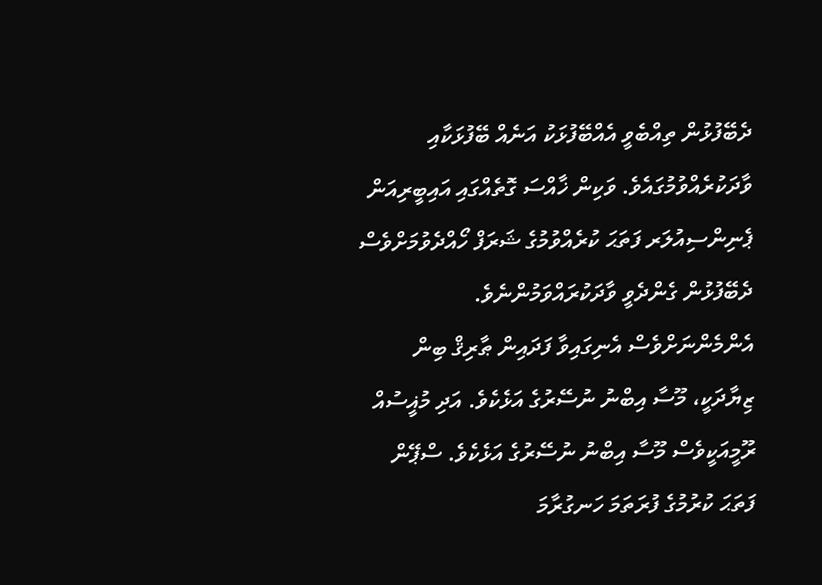ދެބޭފުޅުން ތިއްބެވީ އެއްބޭފުޅަކު އަނެއް ބޭފުޅަކާއި ވާދަކުރެއްވުމުގައެވެ. ވަކިން ޚާއްސަ ގޮތެއްގައި އައިބީރިއަން ޕެނިންސިއުލަރ ފަތަޙަ ކުރެއްވުމުގެ ޝަރަފް ހޯއްދެވުމަށްވެސް ދެބޭފުޅުން ގެންދެވީ ވާދަކުރައްވަމުންނެވެ. އެންމެންނަށްވެސް އެނިގައިވާ ފަދައިން ޠާރިޤް ބިން ޒިޔާދަކީ، މޫސާ އިބްނު ނުސޭރުގެ އަޅެކެވެ. އަދި މުޣީސުއް ރޫމީއަކީވެސް މޫސާ އިބްނު ނުސޭރުގެ އަޅެކެވެ. ސްޕޭން ފަތަޙަ ކުރުމުގެ ފުރަތަމަ ހަނގުރާމަ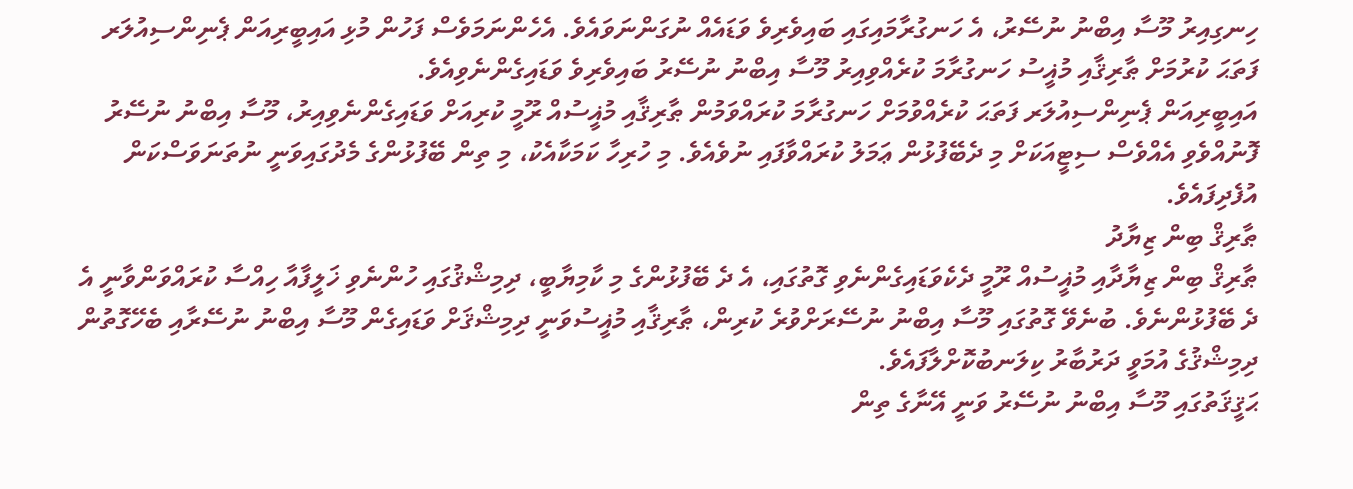ހިނގިއިރު މޫސާ އިބްނު ނުސޭރު، އެ ހަނގުރާމައިގައި ބައިވެރިވެ ވަޑައެއް ނުގަންނަވައެވެ. އެހެންނަމަވެސް ފަހުން މުޅި އައިބީރިއަން ޕެނިންސިއުލަރ ފަތަޙަ ކުރުމަށް ޠާރިޤާއި މުޣީސު ހަނގުރާމަ ކުރެއްވިއިރު މޫސާ އިބްނު ނުސޭރު ބައިވެރިވެ ވަޑައިގެންނެވިއެވެ.
އައިބީރިއަން ޕެނިންސިއުލަރ ފަތަޙަ ކުރެއްވުމަށް ހަނގުރާމަ ކުރައްވަމުން ޠާރިޤާއި މުޣީސުއް ރޫމީ ކުރިއަށް ވަޑައިގެންނެވިއިރު، މޫސާ އިބްނު ނުސޭރު ފޮނުއްވެވި އެއްވެސް ސިޓީއަކަށް މި ދެބޭފުޅުން ޢަމަލު ކުރައްވާފައި ނުވެއެވެ. މި ހުރިހާ ކަމަކާއެކު، މި ތިން ބޭފުޅުންގެ މެދުގައިވަނީ ނުތަނަވަސްކަން އުފެދިފައެވެ.
ޠާރިޤް ބިން ޒިޔާދު
ޠާރިޤް ބިން ޒިޔާދާއި މުޣީސުއް ރޫމީ ދެކެވަޑައިގެންނެވި ގޮތުގައި، އެ ދެ ބޭފުޅުންގެ މި ކާމިޔާބީ، ދިމިޝްޤުގައި ހުންނެވި ޚަލީފާއާ ހިއްސާ ކުރައްވަންވާނީ އެ ދެ ބޭފުޅުންނެވެ. ބުނެވޭ ގޮތުގައި މޫސާ އިބްނު ނުސޭރަށްވުރެ ކުރިން، ޠާރިޤާއި މުޣީސުވަނީ ދިމިޝްޤަށް ވަޑައިގެން މޫސާ އިބްނު ނުސޭރާއި ބެހޭގޮތުން ދިމިޝްޤުގެ އުމަވީ ދަރުބާރު ކިލަނބުކޮށްލާފައެވެ.
ޙަޤީޤަތުގައި މޫސާ އިބްނު ނުސޭރު ވަނީ އޭނާގެ ތިން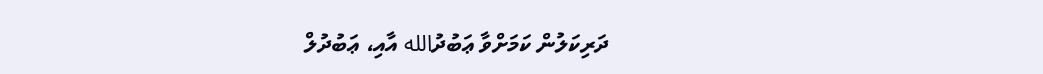ދަރިކަލުން ކަމަށްވާ ޢަބުދުالله އާއި، ޢަބުދުލް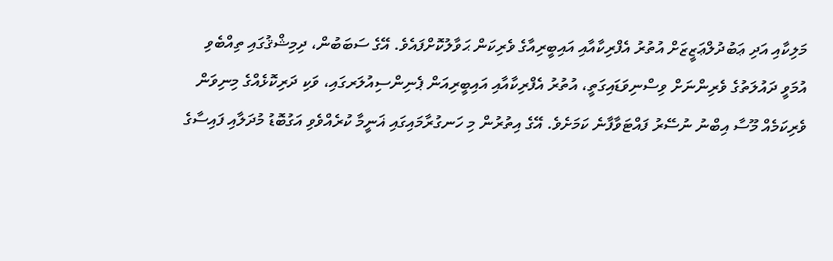މަލިކާއި އަދި ޢަބުދުލްޢަޒީޒަށް އުތުރު އެފްރިކާއާއި އައިބީރިއާގެ ވެރިކަން ޙަވާލުކޮށްފައެވެ. އޭގެ ސަބަބުން، ދިމިޝްޤުގައި ތިއްބެވި އުމަވީ ދައުލަތުގެ ވެރިންނަށް ވިސްނިވަޑައިގަތީ، އުތުރު އެފްރިކާއާއި އައިބީރިއަން ޕެނިންސިއުލަރގައި، ވަކި ދަރިކޮޅެއްގެ މިނިވަން ވެރިކަމެއް މޫސާ އިބްނު ނުސޭރު ފައްޓަވާފާނެ ކަމަށެވެ. އޭގެ އިތުރުން މި ހަނގުރާމައިގައި ޣަނީމާ ކުރެއްވެވި އަގުބޮޑު މުދަލާއި ފައިސާގެ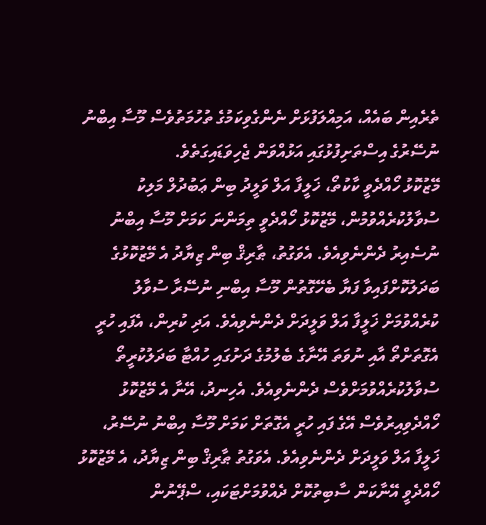ތެރެއިން ބައެއް، އަމިއްލަފުޅަށް ނެންގެވިކަމުގެ ތުހުމަތުވެސް މޫސާ އިބްނު ނުސޭރުގެ އިސްތަށިފުޅުގައި އަޅުއްވަން ޖެހިވަޑައިގަތެވެ.
މޭޒުކޮޅު ހޯއްދެވީ ކާކުތޯ، ޚަލީފާ އަލް ވަލީދު ބިން ޢަބުދުލް މަލިކު ސުވާލުކުރެއްވުމުން، މޭޒުކޮޅު ހޯއްދެވީ ތިމަންނަ ކަމަށް މޫސާ އިބްނު ނުސެއިރު ދެންނެވިއެވެ. އެވަގުތު، ޠާރިޤް ބިން ޒިޔާދު އެ މޭޒުކޮޅުގެ ބަދަލުކޮށްފައިވާ ފަޔާ ބެހޭގޮތުން މޫސާ އިބްނި ނުސޭރާ ސުވާލު ކުރެއްވުމަށް ޚަލީފާ އަލް ވަލީދަށް ދެންނެވިއެވެ. އަދި ކުރިން، އެފައި ހުރީ އެގޮތަށްތޯ އާއި ނުވަތަ އޭނާގެ ބެލުމުގެ ދަށުގައި ހުއްޓާ ބަދަލުކުރީތޯ ސުވާލުކުރެއްވުމަށްވެސް ދެންނެވިއެވެ. އެހިނދު، އޭނާ އެ މޭޒުކޮޅު ހޯއްދެވިއިރުވެސް އޭގެ ފައި ހުރީ އެގޮތަށް ކަމަށް މޫސާ އިބްނު ނުސޭރު، ޚަލީފާ އަލް ވަލީދަށް ދެންނެވިއެވެ. އެވަގުތު ޠާރިޤް ބިން ޒިޔާދު، އެ މޭޒުކޮޅު ހޯއްދެވީ އޭނާކަން ސާބިތުކޮށް ދެއްވުމަށްޓަކައި، ސްޕޭނުން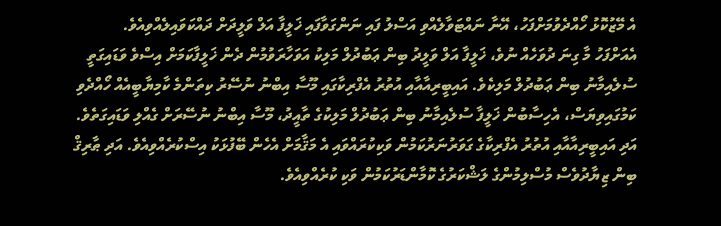އެ މޭޒުކޮޅު ހޯއްދެވުމަށްފަހު، އޭނާ ނައްޓަވާލެއްވި އަސްލު ފައި ނަންގަވާފައި ޚަލީފާ އަލް ވަލީދަށް ދައްކަވައިލެއްވިއެވެ.
އެއަށްފަހު މާ ގިނަ ދުވަހެއް ނުވެ، ޚަލީފާ އަލް ވަލީދު ބިން ޢަބުދުލް މަލިކު އަވަހާރަވުމުން ދެން ޚަލީފާކަމަށް އިސްވެ ވަޑައިގަތީ ސުލެއިމާނު ބިން ޢަބުދުލް މަލިކެވެ. އައިބީރިއާއާއި އުތުރު އެފްރިކާގައި މޫސާ އިބްނު ނުސޭރު ކިތަންމެ ކާމިޔާބީއެއް ހޯއްދެވި ކަމުގައިވިޔަސް، އެހިސާބުން ޚަލީފާ ސުލެއިމާނު ބިން ޢަބުދުލް މަލިކުގެ ތާއީދު، މޫސާ އިބްނު ނުސޭރަށް ގެއްލި ވަޑައިގަތެވެ. އަދި އައިބީރިއާއާއި އުތުރު އެފްރިކާގެ ގަވަރުނަރުކަމުން ވަކިކުރައްވައި އެ މަޤާމަށް އެހެން ބޭފުޅަކު އިސްކުރެއްވިއެވެ. އަދި ޠާރިޤް ބިން ޒިޔާދުވެސް މުސްލިމުންގެ ލަޝްކަރުގެ ކޮމާންޑަރުކަމުން ވަކި ކުރެއްވިއެވެ.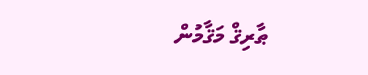ޠާރިޤް މަޤާމުން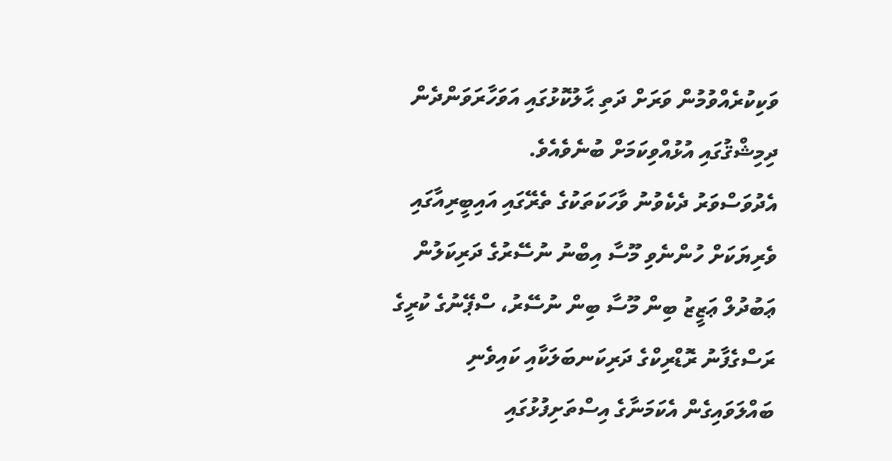ވަކިކުރެއްވުމުން ވަރަށް ދަތި ޙާލުކޮޅުގައި އަވަހާރަވަންދެން ދިމިޝްޤުގައި އުޅުއްވިކަމަށް ބުނެވެއެވެ.
އެދުވަސްވަރު ދެކެވުނު ވާހަކަތަކުގެ ތެރޭގައި އައިބީރިއާގައި ވެރިޔަކަށް ހުންނެވި މޫސާ އިބްނު ނުސޭރުގެ ދަރިކަލުން ޢަބުދުލް ޢަޒީޒު ބިން މޫސާ ބިން ނުސޭރު، ސްޕޭނުގެ ކުރީގެ ރަސްގެފާނު ރޮޑްރިކްގެ ދަރިކަނބަލަކާއި ކައިވެނި ބައްލަވައިގެން އެކަމަނާގެ އިސްތަށިފުޅުގައި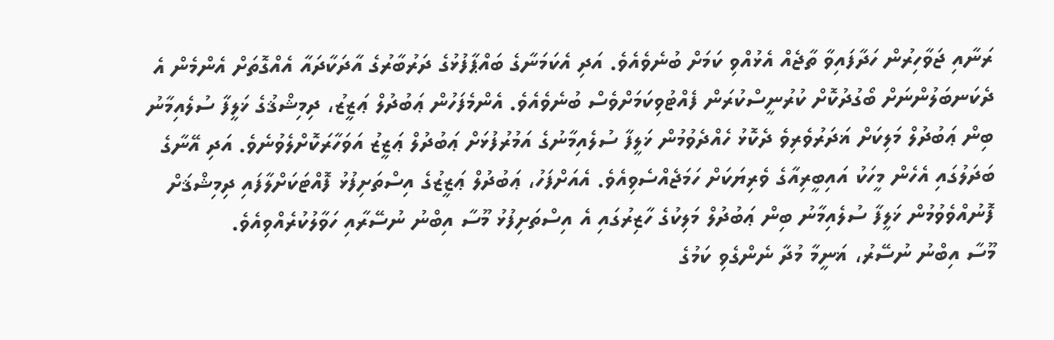ރަނާއި ޖަވާހިރުން ހަދާފައިވާ ތާޖެއް އެޅުއްވި ކަމަށް ބުނެވެއެވެ. އަދި އެކަމަނާގެ ބައްޕާފުޅުގެ ދަރުބާރުގެ އާދަކާދައާ އެއްގޮތަށް އެންމެން އެ ދެކަނބަލުންނަށް ބޯގުދުކޮށް ކުރުނީސްކުރަން ފެއްޓުވިކަމަށްވެސް ބުނެވެއެވެ. އެންމެފަހުން ޢަބުދުލް ޢަޒީޒު، ދިމިޝްޤުގެ ޚަލީފާ ސުލެއިމާނު ބިން ޢަބުދުލް މަލިކަށް ޣަދަރުވެރިވެ ދެކޮޅު ހެއްދެވުމުން ޚަލީފާ ސުލެއިމާނުގެ އަމުރުފުޅަށް ޢަބުދުލް ޢަޒީޒު އަވަހާރަކޮށްލެވުނެވެ. އަދި އޭނާގެ ބަދަލުގައި އެހެން މީހަކު އައިބީރިއާގެ ވެރިޔަކަށް ހަމަޖެއްސެވިއެވެ. އެއަށްފަހު، ޢަބުދުލް ޢަޒީޒުގެ އިސްތަށިފުޅު ފޮއްޓަކަށްލާފައި ދިމިޝްޤަށް ފޮނުއްވެވުމުން ޚަލީފާ ސުލެއިމާނު ބިން ޢަބުދުލް މަލިކުގެ ހާޒިރުގައި އެ އިސްތަށިފުޅު މޫސާ އިބްނު ނުސޭރާއި ހަވާލުކުރެއްވިއެވެ.
މޫސާ އިބްނު ނުސޭރު، ޣަނީމާ މުދާ ނެންގެވި ކަމުގެ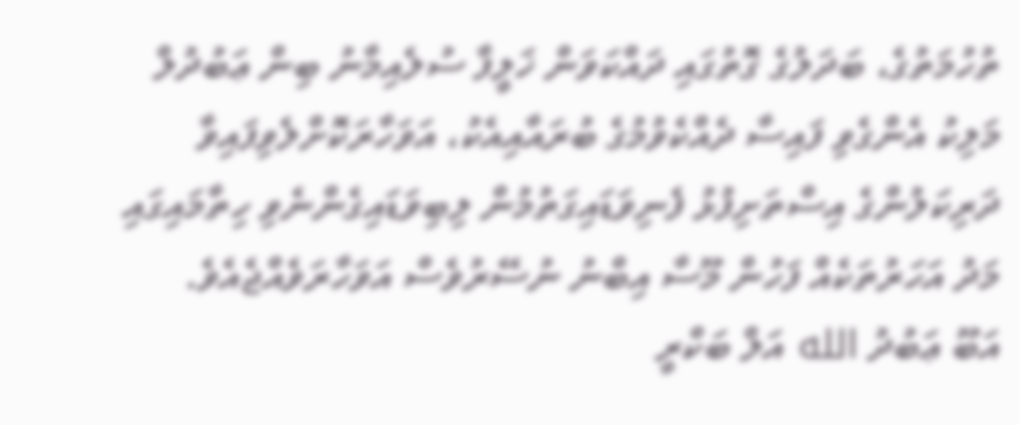ތުހުމަތުގެ، ބަދަލުގެ ގޮތުގައި ދައްކަވަން ޚަލީފާ ސުލެއިމާނު ބިން ޢަބުދުލް މަލިކު އެންގެވި ފައިސާ ދެއްކެވުމުގެ ބުރައާއިއެކު، އަވަހާރަކޮށްލެވިފައިވާ ދަރިކަލުންގެ އިސްތަށިފުޅު ފެނިވަޑައިގަތުމުން ލިބިވަޑައިގެންނެވި ހިތާމައިގައި މަދު އަހަރުތަކެއް ފަހުން މޫސާ އިބްނު ނުސޭރުވެސް އަވަހާރަވެއްޖެއެވެ.
އަބޫ ޢަބުދު الله އަލް ބަކްރީ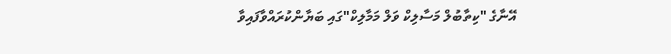އޭނާގެ "ކިތާބުލް މަސާލިކް ވަލް މަމާލިކް"ގައި ބަޔާންކުރައްވާފައިވާ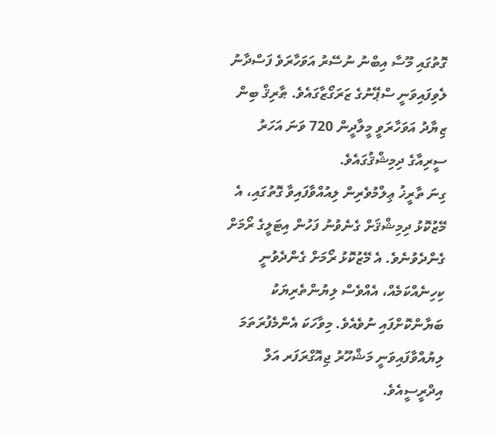ގޮތުގައި މޫސާ އިބްނު ނުސޭރު އަވަހާރަވެ ފަސްދާނު ލެވިފައިވަނީ ސްޕޭނުގެ ޒަރަގޯޒާގައެވެ. ޠާރިޤް ބިން ޒިޔާދު އަވަހާރަވީ މީލާދީން 720 ވަނަ އަހަރު ސީރިއާގެ ދިމިޝްޤުގައެވެ.
ގިނަ ތާރީޚު ޢިލްމުވެރިން ލިއުއްވާފައިވާ ގޮތުގައި، އެ މޭޒުކޮޅު ދިމިޝްޤަށް ގެނެވުނު ފަހުން އިޓަލީގެ ރޯމަށް ގެންދެވުނެވެ. އެ މޭޒުކޮޅު ރޯމަށް ގެންދެވުނީ ކިހިނެއްކަމެއް، އެއްވެސް ލިޔުންތެރިޔަކު ބަޔާންކޮށްފައި ނުވެއެވެ. މިވާހަކަ އެންމެފުރަތަމަ ލިޔުއްވާފައިވަނީ މަޝްހޫރު ޖިއޮގްރަފަރ އަލް އިދްރީސީއެވެ.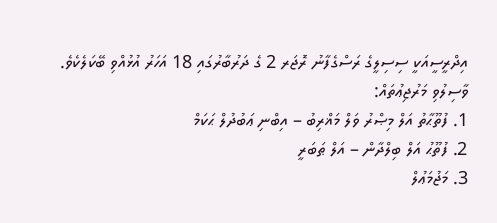އިދްރީސީއަކީ ސިސިލީގެ ރަސްގެފާނު ރޮޖަރ 2 ގެ ދަރުބާރުގައި 18 އަހަރު އުޅުއްވި ބޭކަލެކެވެ.
ވާސިލުވި މަރުޖިޢުތައް:
1. ފުތޫޙާތު އަލް މިޞްރު ވަލް މަޣްރިބު – އިބްނި ޢަބުދުލް ޙަކަމް
2. ފުތޫޙު އަލް ބިލްދާން – އަލް ޠަބަރީ
3. މަޖުމަޢުލް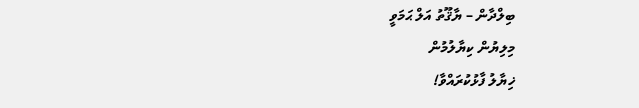ބިލްދާން – ޔާޤޫތު އަލް ޙަމަވީ
މިލިޔުން ކިޔާލުމުން
ޚިޔާލު ފާޅުކުރައްވާ!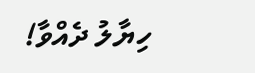ހިޔާލު ދެއްވާ!